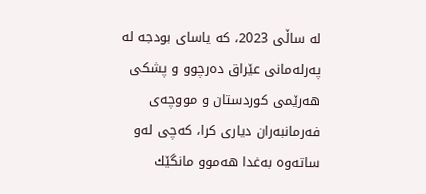لە ساڵی 2023، كە یاسای بودجە لە پەرلەمانی عێراق دەرچوو و پشكی هەرێمی كوردستان و مووچەی فەرمانبەران دیاری كرا، كەچی لەو ساتەوە بەغدا هەموو مانگێك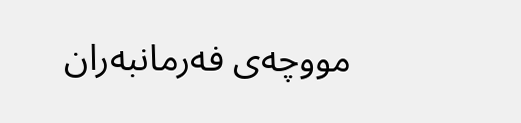مووچەی فەرمانبەران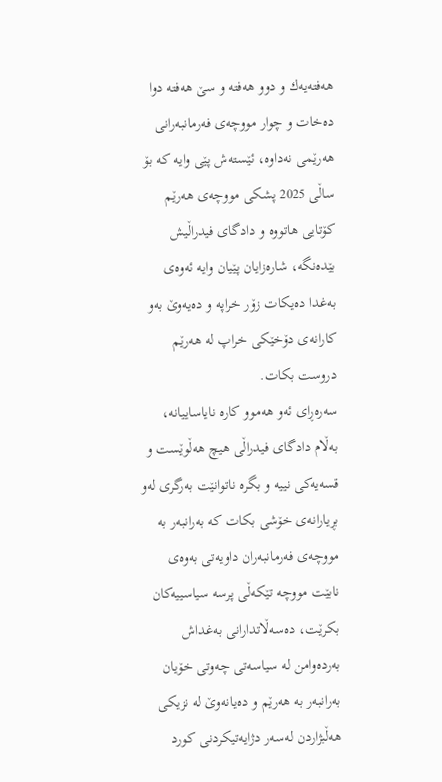هەفتەیەك و دوو هەفتە و سێ هەفتە دوا دەخات و چوار مووچەی فەرمانبەرانی هەرێمی نەداوە، ئێستەش پێی وایە كە بۆ ساڵی 2025 پشكی مووچەی هەرێم كۆتایی هاتووە و دادگای فیدراڵیش بێدەنگە، شارەزایان پێیان وایە ئەوەی بەغدا دەیكات زۆر خراپە و دەیەوێ بەو كارانەی دۆخێكی خراپ لە هەرێم دروست بكات.
سەرەڕای ئەو هەموو كارە نایاساییانە، بەڵام دادگای فیدراڵی هیچ هەڵوێست و قسەیەكی نییە و بگرە ناتوانێت بەرگری لەو بڕیارانەی خۆشی بكات كە بەرانبەر بە مووچەی فەرمانبەران داویەتی بەوەی نابێت مووچە تێكەڵی پرسە سیاسییەكان بكرێت، دەسەڵاتدارانی بەغداش بەردەوامن لە سیاسەتی چەوتی خۆیان بەرانبەر بە هەرێم و دەیانەوێ لە نزیكی هەڵبژاردن لەسەر دژایەتیكردنی كورد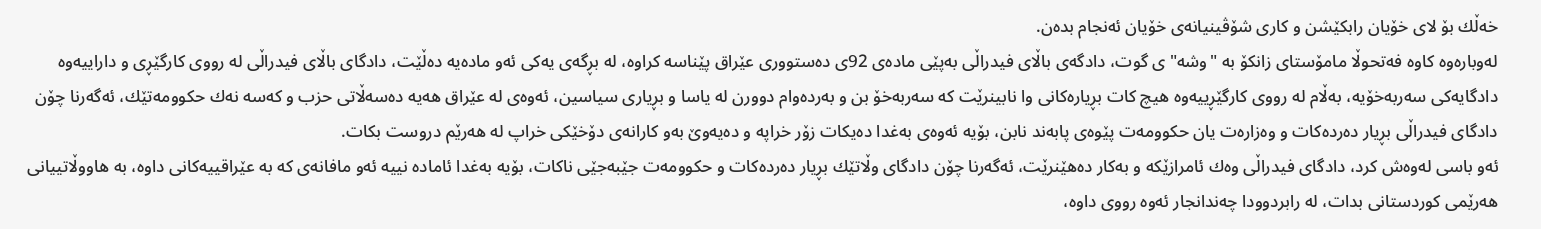خەڵك بۆ لای خۆیان رابكێشن و كاری شۆڤینیانەی خۆیان ئەنجام بدەن.
لەوبارەوە كاوە فەتحوڵا مامۆستای زانكۆ بە "وشە"ی گوت، دادگەی باڵای فیدراڵی بەپێی مادەی 92ی دەستووری عێراق پێناسە كراوە، لە بڕگەی یەكی ئەو مادەیە دەڵێت، دادگای باڵای فیدراڵی لە رووی كارگێڕی و داراییەوە دادگایەكی سەربەخۆیە، بەڵام لە رووی كارگێڕییەوە هیچ كات بڕیارەكانی وا نابینرێت كە سەربەخۆ بن و بەردەوام دوورن لە یاسا و بڕیاری سیاسین، ئەوەی لە عێراق هەیە دەسەڵاتی حزب و كەسە نەك حكوومەتێك، ئەگەرنا چۆن دادگای فیدراڵی بڕیار دەردەكات و وەزارەت یان حكوومەت پێوەی پابەند نابن، بۆیە ئەوەی بەغدا دەیكات زۆر خراپە و دەیەوێ بەو كارانەی دۆخێكی خراپ لە هەرێم دروست بكات.
ئەو باسی لەوەش كرد، دادگای فیدراڵی وەك ئامرازێكە و بەكار دەهێنرێت، ئەگەرنا چۆن دادگای وڵاتێك بڕیار دەردەكات و حكوومەت جێبەجێی ناكات، بۆیە بەغدا ئامادە نییە ئەو مافانەی كە بە عێراقییەكانی داوە، بە هاووڵاتییانی هەرێمی كوردستانی بدات، لە رابردوودا چەندانجار ئەوە رووی داوە،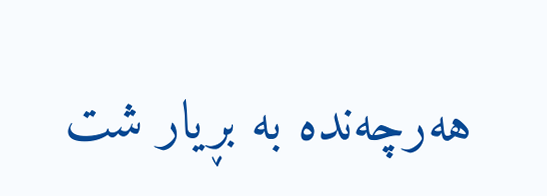هەرچەندە بە بڕیار شت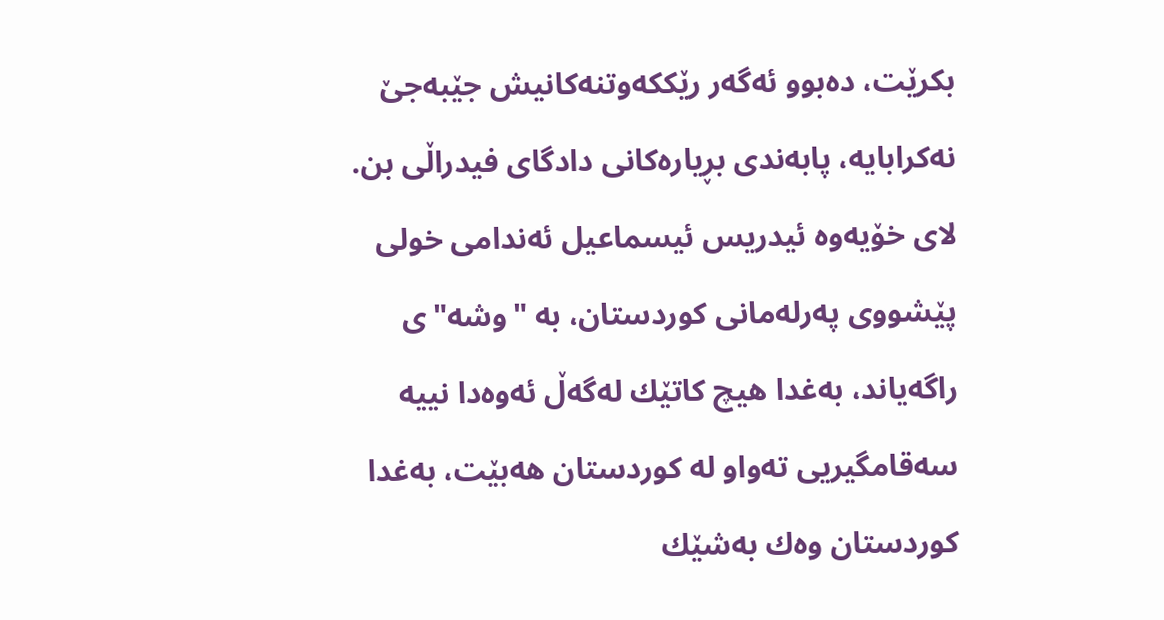بكرێت، دەبوو ئەگەر رێككەوتنەكانیش جێبەجێ نەكرابایە، پابەندی بڕیارەكانی دادگای فیدراڵی بن.
لای خۆیەوە ئیدریس ئیسماعیل ئەندامی خولی پێشووی پەرلەمانی كوردستان، بە "وشە"ی راگەیاند، بەغدا هیچ كاتێك لەگەڵ ئەوەدا نییە سەقامگیریی تەواو لە كوردستان هەبێت، بەغدا كوردستان وەك بەشێك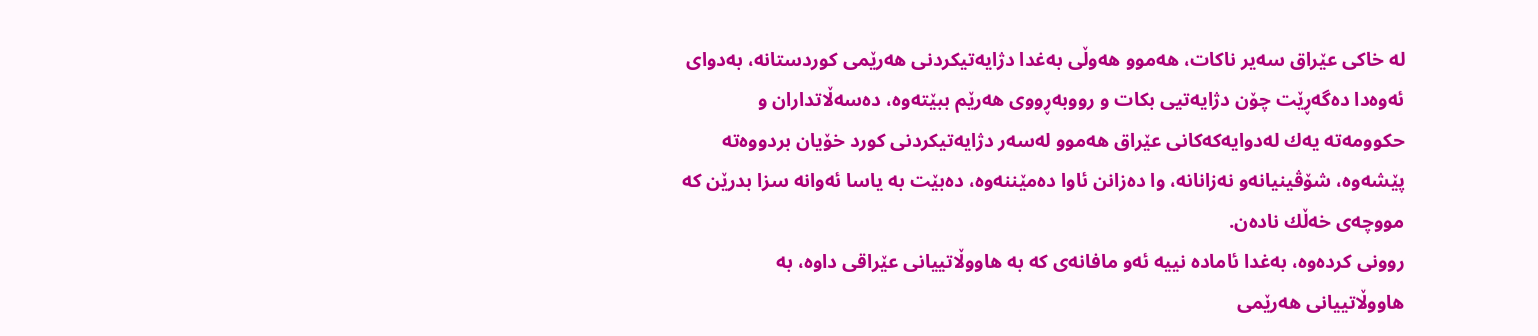لە خاكی عێراق سەیر ناكات، هەموو هەوڵی بەغدا دژایەتیكردنی هەرێمی كوردستانە، بەدوای ئەوەدا دەگەڕێت چۆن دژایەتیی بكات و رووبەڕووی هەرێم ببێتەوە، دەسەڵاتداران و حكوومەتە یەك لەدوایەكەكانی عێراق هەموو لەسەر دژایەتیكردنی كورد خۆیان بردووەتە پێشەوە، شۆڤینیانەو نەزانانە، وا دەزانن ئاوا دەمێننەوە، دەبێت بە یاسا ئەوانە سزا بدرێن كە مووچەی خەڵك نادەن.
روونی كردەوە، بەغدا ئامادە نییە ئەو مافانەی كە بە هاووڵاتییانی عێراقی داوە، بە هاووڵاتییانی هەرێمی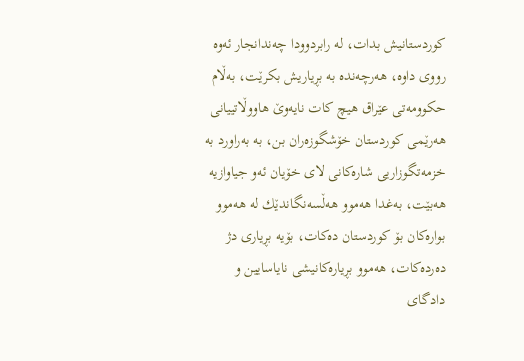كوردستانیش بدات، لە رابردوودا چەندانجار ئەوە رووی داوە، هەرچەندە بە بڕیاریش بكرێت، بەڵام حكوومەتی عێراق هیچ كات نایەوێ هاووڵاتییانی هەرێمی كوردستان خۆشگوزەران بن، بە بەراورد بە خزمەتگوزاریی شارەكانی لای خۆیان ئەو جیاوازیە هەبێت، بەغدا هەموو هەڵسەنگاندێك لە هەموو بوارەكان بۆ كوردستان دەكات، بۆیە بڕیاری دژ دەردەكات، هەموو بڕیارەكانیشی نایاسایین و دادگای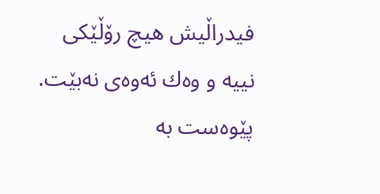فیدراڵیش هیچ رۆڵێكی نییە و وەك ئەوەی نەبێت.
پێوەست بە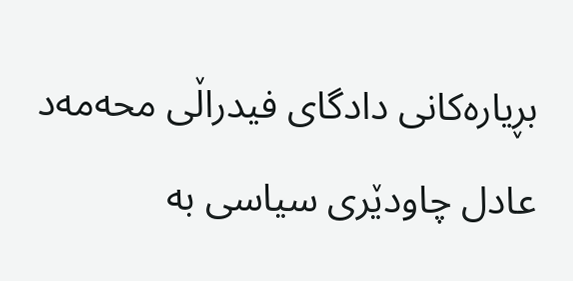بڕیارەكانی دادگای فیدراڵی محەمەد عادل چاودێری سیاسی بە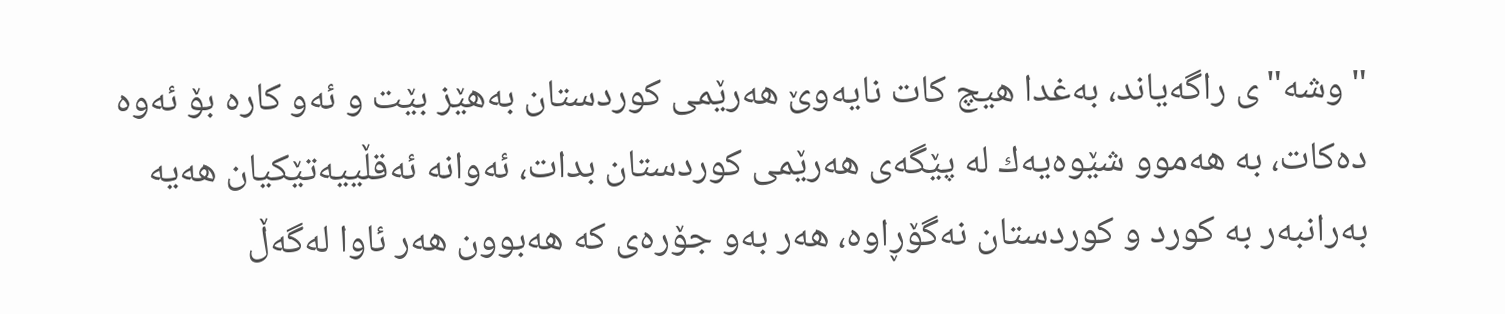"وشە"ی راگەیاند، بەغدا هیچ كات نایەوێ هەرێمی كوردستان بەهێز بێت و ئەو كارە بۆ ئەوە دەكات، بە هەموو شێوەیەك لە پێگەی هەرێمی كوردستان بدات، ئەوانە ئەقڵییەتێكیان هەیە بەرانبەر بە كورد و كوردستان نەگۆڕاوە، هەر بەو جۆرەی كە هەبوون هەر ئاوا لەگەڵ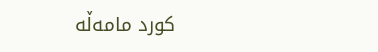كورد مامەڵە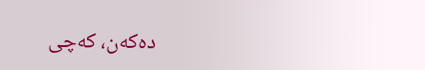دەكەن، كەچی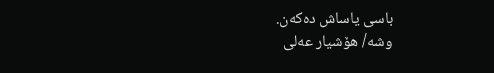باسی یاساش دەكەن.
وشە/ هۆشیار عەلی